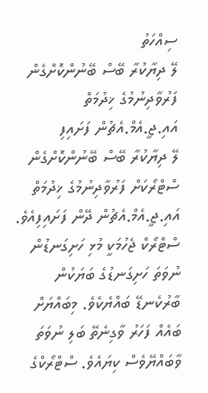ސިއްހަތު
ލޭ ދިޔާކުރާ ބޭސް ބޭނުންކޮށްގެން ފަރުވާދިނުމުގެ ޚިދުމަތް އައި.ޖީ.އެމް.އެޗުން ފަށައިފި
ލޭ ދިޔާކުރާ ބޭސް ބޭނުންކޮށްގެން ސްޓްރޯކަށް ފަރުވާދިނުމުގެ ޚިދުމަތް އައި.ޖީ.އެމް.އެޗުން ދޭން ފަށައިފިއެވެ.
ސްޓްރޯކް ޖެހުމަކީ މުޅި ހަށިގަނޑުން ނުވަތަ ހަށިގަނޑުގެ ބަޔަކުން ބާރުކެނޑޭ ބައްޔެކެވެ. މިބައްޔަށް ބައެއް ފަހަރު ވާގިނެތޭ ބަލި ނުވަތަ ވާބައްޔޭވެސް ކިޔައެވެ. ސްޓްރޯކްގެ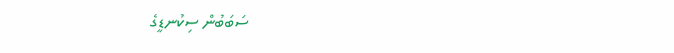ސަބަބުން ސިކުނޑީގެ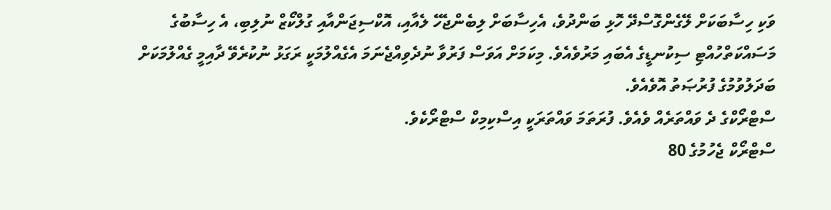ވަކި ހިސާބަކަށް ލޭގެންގޮސްދޭ ހޮޅި ބަންދުވެ، އެހިސާބަށް ލިބެންޖެހޭ ލެއާއި، އޮކްސިޖަންއާއި ގުލްކޯޒް ނުލިބި، އެ ހިސާބުގެ މަސައްކަތްހުއްޓި ސިކުނޑީގެ އެބައި މަރުވެއެވެ. މިކަމަށް އަވަސް ފަރުވާ ނުދެވިއްޖެނަމަ އެގެއްލުމަކީ ރަގަޅު ނުކުރެވޭ ދާއިމީ ގެއްލުމަކަށް ބަދަލުވުމުގެ ފުރުޞަތު އޮވެއެވެ.
ސްޓްރޯކްގެ ދެ ވައްތަރެއް ވެއެވެ. ފުރަތަމަ ވައްތަރަކީ އިސްކިމިކް ސްޓްރޯކެވެ.
ސްޓްރޯކް ޖެހުމުގެ 80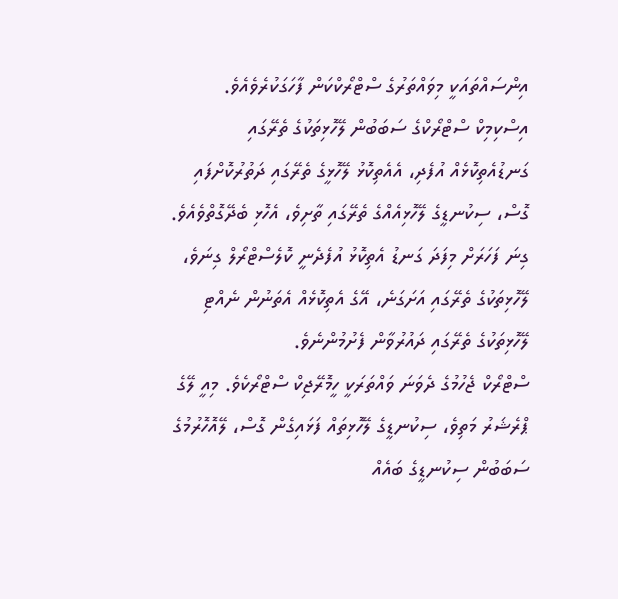އިންސައްތައަކީ މިވައްތަރުގެ ސްޓްރޯކްކަން ފާހަގަކުރެވެއެވެ. އިސްކިމިކް ސްޓްރޯކްގެ ސަބަބުން ލޭހޮޅިތަކުގެ ތެރޭގައި ގަނޑުއެތިކޮޅެއް އުފެދި، އެއެތިކޮޅު ލޭހޮޅީގެ ތެރޭގައި ދަތުރުކޮށްފައި ގޮސް، ސިކުނޑީގެ ލޭހޮޅިއެއްގެ ތެރޭގައި ތާށިވެ، އެހޮޅި ބެދޭގޮތްވެއެވެ. ގިނަ ފަހަރަށް މިފަދަ ގަނޑު އެތިކޮޅު އުފެދެނީ ކޮލެސްޓްރޯލް ގިނަވެ، ލޭހޮޅިތަކުގެ ތެރޭގައި އަށަގަނެ، އޭގެ އެތިކޮޅެއް އެތަނުން ނެއްޓި ލޭހޮޅިތަކުގެ ތެރޭގައި ދައުރުވާން ފެށުމުންނެވެ.
ސްޓްރޯކް ޖެހުމުގެ ދެވަނަ ވައްތަރަކީ ހީމޮރޭޖިކް ސްޓްރޯކެވެ. މިއީ ލޭގެ ޕްރެޝަރު މަތިވެ، ސިކުނޑީގެ ލޭހޮޅިތައް ފަޅައިގެން ގޮސް، ލޭއޮހޮރުމުގެ ސަބަބުން ސިކުނޑީގެ ބައެއް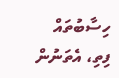ހިސާބުތައް ފިތި، އެތަނުން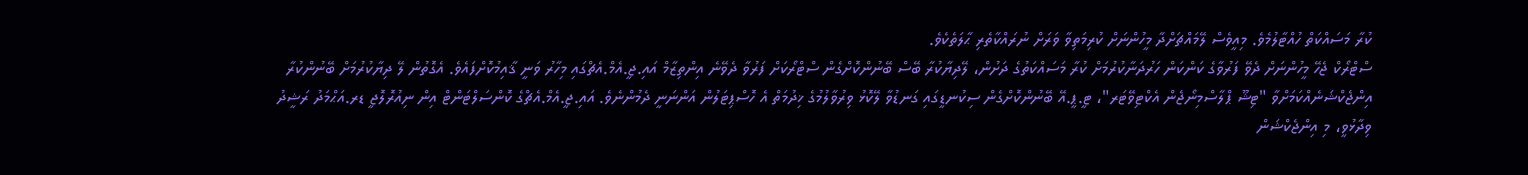ކުރާ މަސައްކަތް ހުއްޓާލުމެވެ. މިއީވެސް ލޭމައްޗަށްދާ މީހުންނަށް ކުރިމަތިވާ ވަރަށް ނުރައްކާތެރި ޙާލަތެކެވެ.
ސްޓްރޯކް ޖެހޭ މީހުންނަށް ދެވޭ ފަރުވާގެ ކަންކަން ހަރުދަނާކުރުމަށް ކުރާ މަސައްކަތުގެ ދަށުން، ލޭދިޔާކުރާ ބޭސް ބޭނުންކޮށްގެން ސްޓްރޯކަށް ފަރުވާ ދެވޭނެ އިންތިޒާމް އައި.ޖީ.އެމް.އެޗްގައި މިހާރު ވަނީ ޤާއިމުކޮށްފައެވެ. އެގޮތުން ލޭ ދިޔާކުރުމަށް ބޭނުންކުރާ އިންޖެކްޝަނެއްކަމަށްވާ "ޓިޝޫ ޕްލާސްމިނޯޖެން އެކްޓިވޭޓަރ"، ޓީ.ޕީ.އޭ ބޭނުންކޮށްގެން ސިކުނޑީގައި ގަނޑުވާ ލޭކޮޅު ވިރުވާލުމުގެ ޚިދުމަތް އެ ހޮސްޕިޓަލުން އަންނަނީ ދެމުންނެވެ. އައި.ޖީ.އެމް.އެޗްގެ ކޮންސަލްޓަންޓް އިން ނިއުރޮލޮޖީ ޑރ.އަޙްމަދު ރަޝީދު ވިދާޅުވީ، މި އިންޖެކްޝަން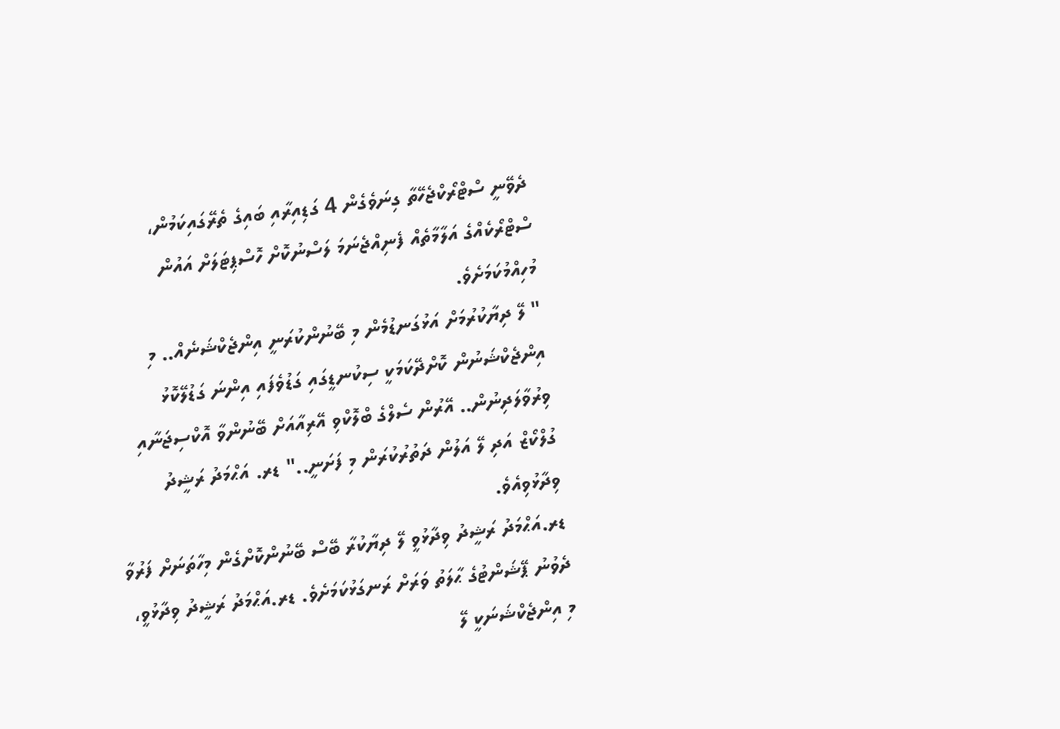ދެވޭނީ ސްޓްރޯކްޖެހޭތާ ގިނަވެގެން 4 ގަޑިއިރާއި ބައިގެ ތެރޭގައިކަމުން، ސްޓްރޯކެއްގެ އަލާމާތެއް ފެނިއްޖެނަމަ ލަސްނުކޮށް ހޮސްޕިޓަލަށް އައުން މުހިއްމުކަމަށެވެ.
" ލޭ ދިޔާކުރުމަށް އަޅުގަނޑުމެން މި ބޭނުންކުރަނީ އިންޖެކްޝަނެއް.. މި އިންޖެކްޝަނުން ކޮށްދޭކަމަކީ ސިކުނޑީގައި ގަޑުވެފައި އިންނަ ގަޑުލޭކޮޅު ވިރުވާލަދިނުން.. އޭރުން ސެލްގެ ބްލޮކްވި އޭރިއާއަށް ބޭނުންވާ އޮކްސިޖަނާއި ގުލްކޯޒް އަދި ލޭ އަލުން ދަތުރުކުރަން މި ފަށަނީ.." ޑރ. އަޙްމަދު ރަޝީދު ވިދާޅުވިއެވެ.
ޑރ.އަޙްމަދު ރަޝީދު ވިދާޅުވީ ލޭ ދިޔާކުރާ ބޭސް ބޭނުންކޮށްގެން މިހާތަނަށް ފަރުވާ ދެވުނު ޕޭޝަންޓުގެ ޙާލަތު ވަރަށް ރަނގަޅުކަމަށެވެ. ޑރ.އަޙްމަދު ރަޝީދު ވިދާޅުވީ، މި އިންޖެކްޝަނަކީ ލޭ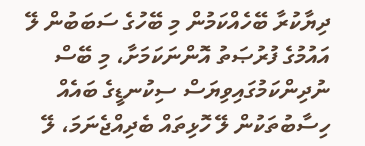ދިޔާކުރާ ބޭހެއްކަމުން މި ބޭހުގެ ސަބަބުން ލޭ އައުމުގެ ފުރުޞަތު އޮންނަކަމަށާ، މި ބޭސް ނުދިންކަމުގައިވިޔަސް ސިކުނޑީގެ ބައެއް ހިސާބުތަކުން ލޭ ހޮޅިތައް ބެދިއްޖެނަމަ، ލޭ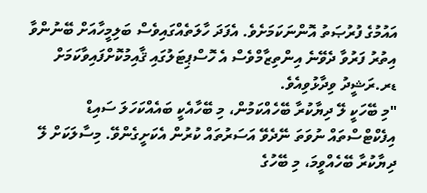އައުމުގެ ފުރުޞަތު އޮންނަކަމަށެވެ. އެފަދަ ހާލަތެއްގައިވެސް ބަލިމީހާއަށް ބޭނުންވާ އިތުރު ފަރުވާ ދެވޭނެ އިންތިޒާމްވެސް އެ ހޮސްޕިޓަލުގައި ޤާއިމުކޮށްފައިވާކަމަށް ޑރ.ރަޝީދު ވިދާޅުވިއެވެ.
"މި ބޭހަކީ ލޭ ދިޔާކުރާ ބޭހެއްކަމުން، މި ބޭހާއެކީ ބައެއްކަހަލަ ސައިޑް އިފެކްޓްސްތައް ނުވަތަ ނޭދެވޭ އަސަރުތައް ކުރުން އެކަށީގެންވޭ. މިސާލަކަށް ލޭ ދިޔާކުރާ ބޭހެއްވީމަ، މި ބޭހުގެ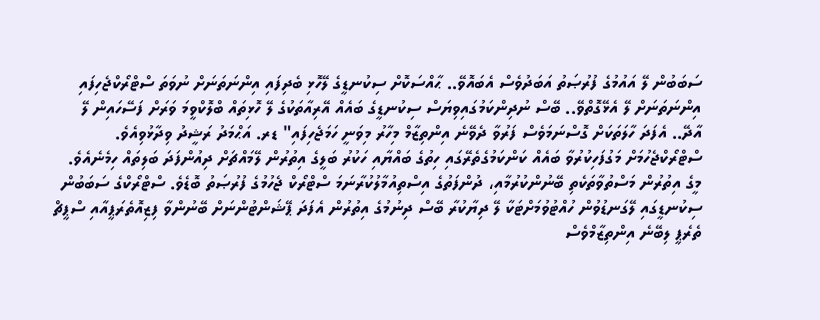ސަބަބުން ލޭ އައުމުގެ ފުރުޞަތު އަބަދުވެސް އެބައޮވޭ.. ޙާއްސަކޮށް ސިކުނޑީގެ ލޭހޮޅި ބެދިފައި އިންނަތަނަށް ނުވަތަ ސްޓްރޯކްޖެހިފައި އިންނަތަނަށް ލޭ އެޅޭގޮތްވޭ.. ބޭސް ނުދިންކަމުގައިވިޔަސް ސިކުނޑީގެ ބައެއް އޭރިއާތަކުގެ ލޭ ހޮޅިތައް ބްލޮކްވީމަ ވަރަށް ފަސޭހައިން ލޭ އާދޭ.. އެފަދަ ހާލަތަކަށް ގޮސްނަމަވެސް ފަރުވާ ދެވޭނެ އިންތިޒާމް މިހާރު މިވަނީ ހަމަޖެހިފައި" ޑރ. އަޙްމަދު ރަޝީދު ވިދާޅުވިއެވެ.
ސްޓްރޯކްޖެހުމަށް މަގުފަހިކުރުވާ ބައެއް ކަންކަމުގެތެރޭގައި ހިތުގެ ބައްޔާއި ހަކުރު ބަލީގެ އިތުރުން ލޭމައްޗަށް ދިއުންފަދަ ބަލިތައް ހިމެނެއެވެ. މީގެ އިތުރުން މަސްތުވާތަކެތި ބޭނުންކުރުމާއި، ދުންފަތުގެ އިސްތިއުމާލުކުރާނަމަ ސްޓްރޯކް ޖެހުމުގެ ފުރުޞަތު ބޮޑެވެ. ސްޓްރޯކްގެ ސަބަބުން ސިކުނޑީގައި ލޭގަނޑުވުން ހުއްޓުވުމަށްޓަކާ ލޭ ދިޔާކުރާ ބޭސް ދިނުމުގެ އިތުރުން އެފަދަ ޕޭޝަންޓުންނަށް ބޭނުންވާ ފިޒިއޮތެރަޕީއާއި ސްޕީޗް ތެރެޕީ ލިބޭނެ އިންތިޒާމްވެސް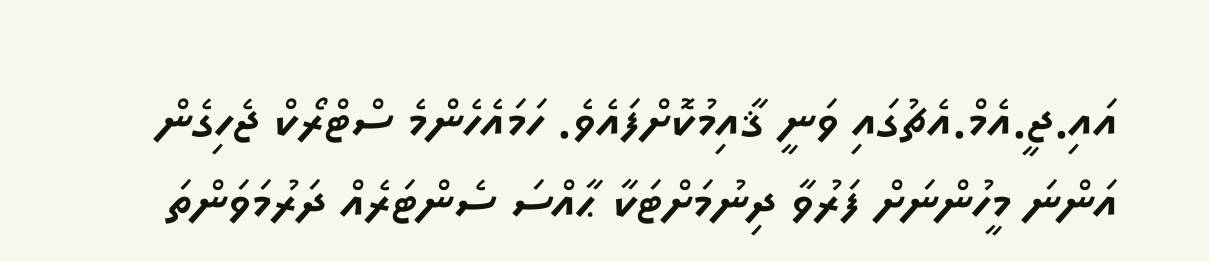އައި.ޖީ.އެމް.އެޗުގައި ވަނީ ޤާއިމުކޮށްފައެވެ. ހަމައެހެންމެ ސްޓްރޯކް ޖެހިގެން އަންނަ މީހުންނަށް ފަރުވާ ދިނުމަށްޓަކާ ޙާއްސަ ސެންޓަރެއް ދަރުމަވަންތަ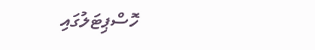ހޮސްޕިޓަލުގައި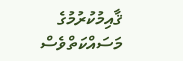ޤާއިމުކުރުމުގެ މަސައްކަތްވެސް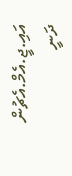އައި.ޖީ.އެމް.އެޗުން ދަނީ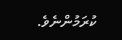ކުރަމުންނެވެ.